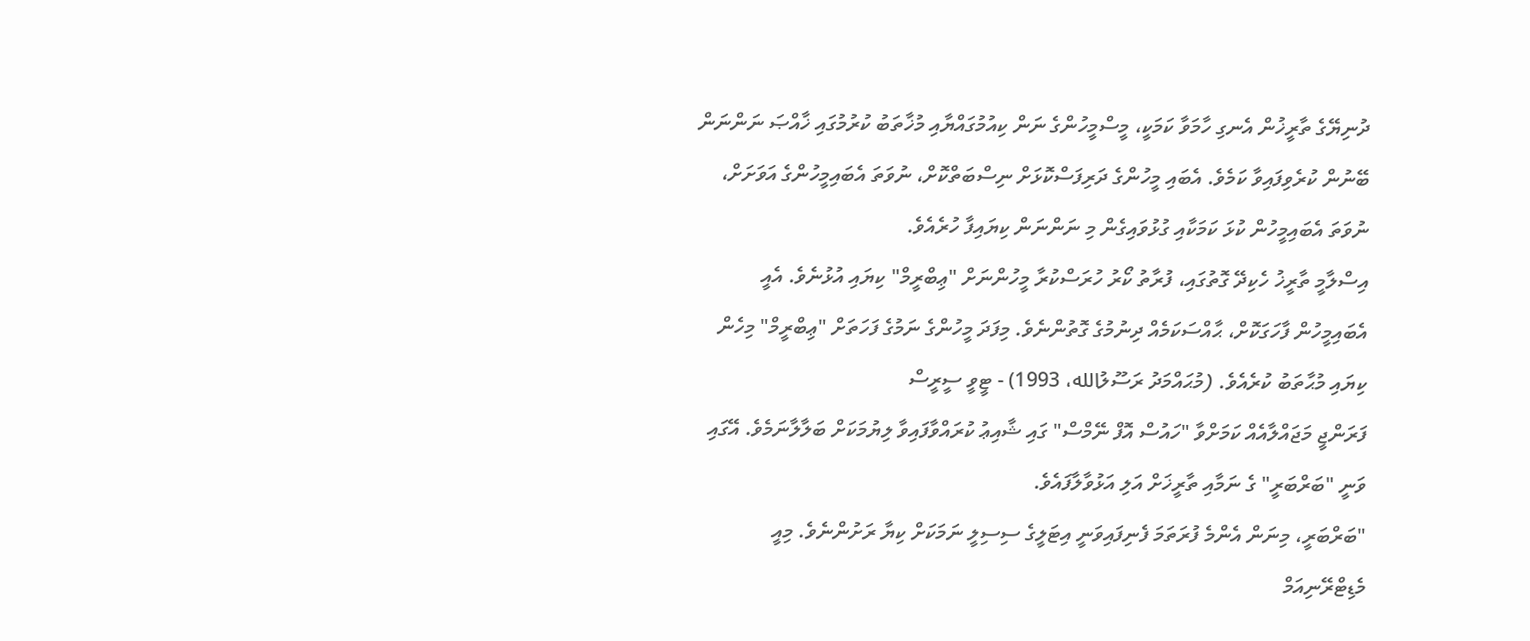ދުނިޔޭގެ ތާރީޚުން އެނގި ހާމަވާ ކަމަކީ، މީސްމީހުންގެ ނަން ކިއުމުގައްޔާއި މުޚާތަބު ކުރުމުގައި ޚާއްޞަ ނަންނަން ބޭނުން ކުރެވިފައިވާ ކަމެވެ. އެބައި މީހުންގެ ދަރިފަސްކޮޅަށް ނިސްބަތްކޮށް، ނުވަތަ އެބައިމީހުންގެ އަވަށަށް، ނުވަތަ އެބައިމީހުން ކުޅަ ކަމަކާއި ގުޅުވައިގެން މި ނަންނަން ކިޔައިފާ ހުރެއެވެ.
އިސްލާމީ ތާރީޚު ހެކިދޭ ގޮތުގައި، ފުރާތު ކޯރު ހުރަސްކުރާ މީހުންނަށް "ޢިބްރީމް" ކިޔައި އުޅުނެވެ. އެއީ އެބައިމީހުން ފާހަގަކޮށް، ޙާއްސަކަމެއް ދިނުމުގެ ގޮތުންނެވެ. މިފަދަ މީހުންގެ ނަމުގެ ފަހަތަށް "ޢިބްރީމް" މިހެން ކިޔައި މުޙާތަބު ކުރެއެވެ. (މުޙައްމަދު ރަސޫލުالله، 1993) - ޓީވީ ސީރީސް
ފަރަންޖީ މަޖައްލާއެއް ކަމަށްވާ "ހައުސް އޮފް ނޭމްސް" ގައި ޝާއިޢު ކުރައްވާފައިވާ ލިޔުމަކަށް ބަލާލާނަމެވެ. އޭގައި ވަނީ "ބަރްބަރީ" ގެ ނަމާއި ތާރީޚަށް އަލި އަޅުވާލާފައެވެ.
"ބަރްބަރީ، މިނަން އެންމެ ފުރަތަމަ ފެނިފައިވަނީ އިޓަލީގެ ސިސިލީ ނަމަކަށް ކިޔާ ރަށުންނެވެ. މިއީ މެޑިޓްރޭނިއަމް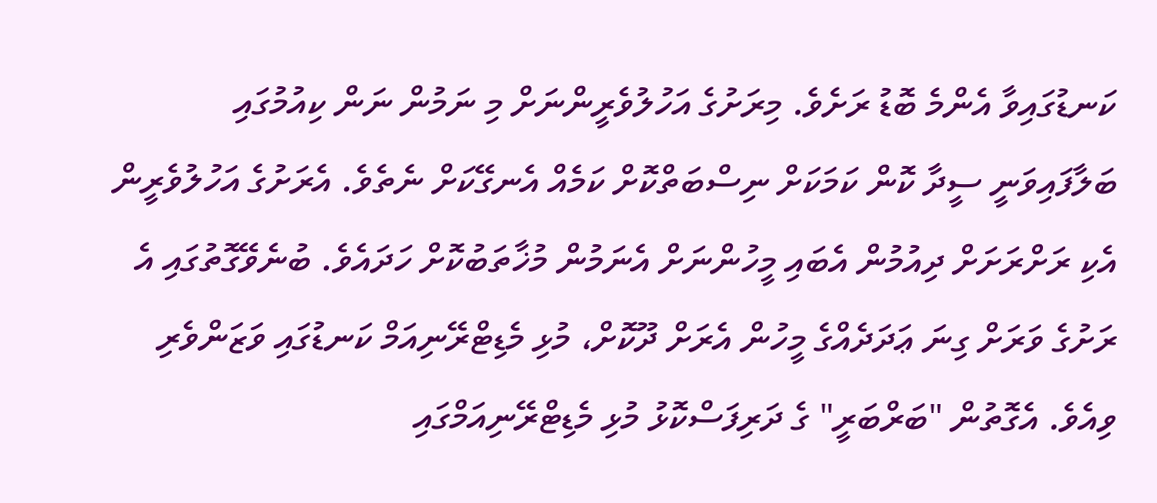ކަނޑުގައިވާ އެންމެ ބޮޑު ރަށެވެ. މިރަށުގެ އަހުލުވެރީންނަށް މި ނަމުން ނަން ކިއުމުގައި ބަލާފައިވަނީ ސީދާ ކޮން ކަމަކަށް ނިސްބަތްކޮށް ކަމެއް އެނގޭކަށް ނެތެވެ. އެރަށުގެ އަހުލުވެރީން އެކި ރަށްރަށަށް ދިއުމުން އެބައި މީހުންނަށް އެނަމުން މުޚާތަބުކޮށް ހަދައެވެ. ބުނެވޭގޮތުގައި އެ ރަށުގެ ވަރަށް ގިނަ ޢަދަދެއްގެ މީހުން އެރަށް ދޫކޮށް، މުޅި މެޑިޓްރޭނިއަމް ކަނޑުގައި ވަޒަންވެރި ވިއެވެ. އެގޮތުން "ބަރްބަރީ" ގެ ދަރިފަސްކޮޅު މުޅި މެޑިޓްރޭނިއަމްގައި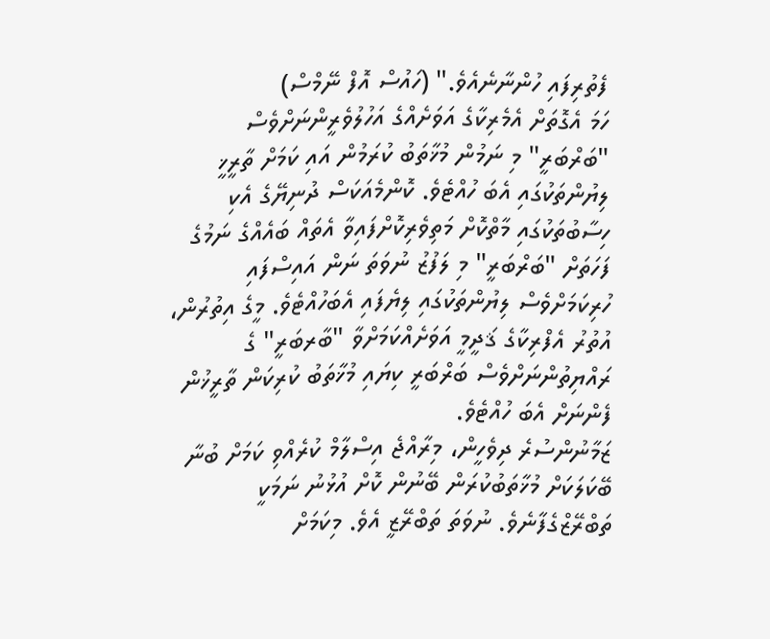ފެތުރިފައި ހުންނާނެއެވެ." (ހައުސް އޮފް ނޭމްސް)
ހަމަ އެގޮތަށް އެމެރިކާގެ އަވަށެއްގެ އަހުލުވެރީންނަށްވެސް "ބަރްބަރީ" މި ނަމުން މުޚާތަބު ކުރަމުން އައި ކަމަށް ތާރީޚީ ލިޔުންތަކުގައި އެބަ ހުއްޓެވެ. ކޮންމެއަކަސް ދުނިޔޭގެ އެކި ހިސާބުތަކުގައި މާތްކޮށް މަތިވެރިކޮށްފައިވާ އެތައް ބައެއްގެ ނަމުގެ ފަހަތަށް "ބަރްބަރީ" މި ލަފުޒު ނުވަތަ ނަން އައިސްފައި ހުރިކަމަށްވެސް ލިޔުންތަކުގައި ލިޔެފައި އެބަހުއްޓެވެ. މީގެ އިތުރުން، އުތުރު އެފްރިކާގެ ޤަދީމީ އަވަށެއްކަމަށްވާ "ބާރބަރީ" ގެ ރައްޔިތުންނަށްވެސް ބަރްބަރީ ކިޔައި މުޚާތަބު ކުރިކަން ތާރީޚުން ފެންނަށް އެބަ ހުއްޓެވެ.
ޒަމާނުންސުރެ ދިވެހީން، މިރާއްޖެ އިސްލާމް ކުރެއްވި ކަމަށް ބުނާ ބޭކަލަކަށް މުޚާތަބުކުރަން ބޭނުން ކޮށް އުޅުނު ނަމަކީ ތަބްރޭޒްގެފާނެވެ. ނުވަތަ ތަބްރޭޒީ އެވެ. މިކަމަށް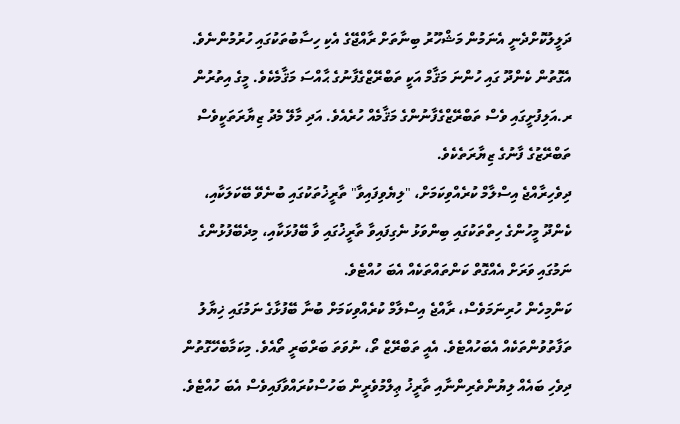ދަލީލުކޮށްދެނީ އެނަމުން މަޝްހޫރު ބިނާތަށް ރާއްޖޭގެ އެކި ހިސާބުތަކުގައި ހުރުމުންނެވެ. އެގޮތުން ކެންދޫ ގައި ހުންނަ މަޤާމް އަކީ ތަބްރޭޒްގެފާނުގެ ޙާއްސަ މަޤާމެކެވެ. މީގެ އިތުރުން ރ.އަލިފުށީގައި ވެސް ތަބްރޭޒްގެފާނުންގެ މަޤާމެއް ހުރެއެވެ. އަދި މާލޭ މެދު ޒިޔާރަތަކީވެސް ތަބްރޭޒުގެ ފާނުގެ ޒިޔާރަތެކެވެ.
ދިވެހިރާއްޖެ އިސްލާމް ކުރެއްވިކަމަށް، "ލިޔެވިފައިވާ" ތާރީޚުތަކުގައި ބުނެވޭ ބޭކަލަކާއި، ކެންދޫ މީހުންގެ ހިތްތަކުގައި ބިންވަޅު ނެގިފައިވާ ތާރީޚުގައި ވާ ބޭފުޅަކާއި، މިދެބޭފުޅުންގެ ނަމުގައި ވަރަށް އެއްގޮތް ކަންތައްތަކެއް އެބަ ހުއްޓެވެ.
ކަންމިހެން ހުރިނަމަވެސް، ރާއްޖެ އިސްލާމް ކުރެއްވިކަމަށް ބުނާ ބޭފުޅާގެ ނަމުގައި ޚިޔާލު ތަފާތުވުންތަކެއް އެބަހުއްޓެވެ. އެއީ ތަބްރޭޒް ތޯ، ނުވަތަ ބަރްބަރީ ތޯއެވެ. މިކަމާބެހޭގޮތުން ދިވެހި ބައެއް ލިޔުންތެރިންނާއި ތާރީޚު ޢިލްމުވެރީން ބަހުސްކުރައްވާފައިވެސް އެބަ ހުއްޓެވެ.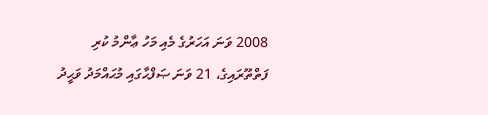2008 ވަނަ އަހަރުގެ މެއި މަހު ޢާންމު ކުރި ފަތްތޫރައިގެ، 21 ވަނަ ޞަފްޙާގައި މުޙައްމަދު ވަޙީދު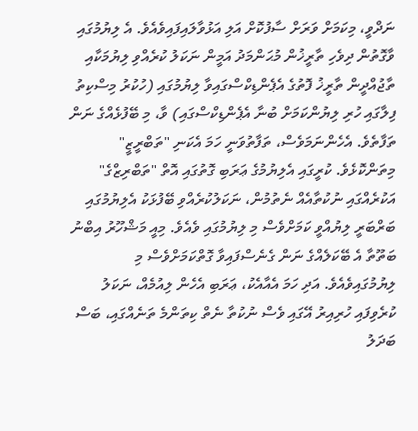ނަދްވީ، މިކަމަށް ވަރަށް ސާފުކޮށް އަލި އަޅުވާލައިފައިވެއެވެ. އެ ލިޔުމުގައި ވާގޮތުން ދިވެހި ތާރީޚުން މުޙަންމަދު އަމީން ނަކަލު ކުރެއްވި ލިޔުމަކާއި ތާޖުއްދީން ތާރީޚު ފޮތުގެ އެޕެންޑިކްސްގައިވާ ލިޔުމުގައި (ހުކުރު މިސްކިތު ފިލާގައި ހުރި ލިޔުންކަމަށް ބުނާ އެޕެންޑިކްސްގައި) ވާ، މި ބޭފުޅެއްގެ ނަން ތަފާތެވެ. އެހެންނަމަވެސް، ތަފާތުވަނީ ހަމަ އެކަނި "ތަބްރީޒީ" މިތަންކޮޅެވެ. ކުރީގައި އެލިޔުމުގެ ޢަރަބި ގޮތުގައި އޮތް "ތަބްރިޒްގެ" އަކުރެއްގައި ނުކުތާއެއް ނެތުމުން، ނަކަލުކުރެއްވި ބޭފުޅަކު އެލިޔުމުގައި ބަރްބަރީ ލިޔުއްވީ ކަމަށްވެސް މި ލިޔުމުގައި ވެއެވެ. މިއީ މަޝްހޫރު އިބްނު ބަތޫތާ އެ ބޭކަލެއްގެ ނަން ގެނެސްފައިވާ ގޮތްކަމަށްވެސް މި ލިޔުމުގައިވެއެވެ. އަދި ހަމަ އެއާއެކު، ޢަރަބި އެހެން ލިއުމެއް، ނަކަލު ކުރެވިފައި ހުރިއިރު އޭގައި ވެސް ނުކުތާ ނެތް ކިތަންމެ ތަނެއްގައި، ބަސް ބަދަލު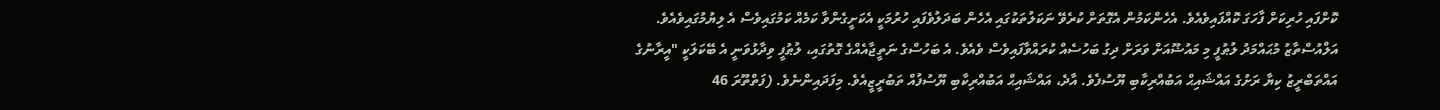ކޮށްފައި ހުރިކަށް ފާހަގަ ކޮއްފައިވެއެވެ. އެހެންކަމުން އެގޮތަށް ކުރެވޭ ނަކަލުތަކުގައި އެހެން ބަދަލުވެފައި ހުރުމަކީ އެކަށީގެންވާ ކަމެއް ކަމުގައިވެސް އެ ލިޔުމުގައިވެއެވެ.
އަލްއުސްތާޒު މުޙައްމަދު ލުޠުފީ މި މައުޟޫއަށް ވަރަށް ދިގު ބަހުސެއް ކުރައްވާފައިވެސް ވެއެވެ. އެ ބަހުސްގެ ނަތީޖާއެއްގެ ގޮތުގައި، ލުޠުފީ ވިދާޅުވަނީ އެ ބޭކަލަކީ "އީރާނުގެ އައްތަބްރީޒު ކިޔާ ރަށުގެ އައްޝައިޙް އަބުއްރިކާބި ޔޫސުފެވެ. އާދެ، އައްޝައިޙް އަބުއްރިކާބި ޔޫސުފުއް ތަބުރީޒީއެވެ. މިފަދައިންނެވެ. (ފަތްތޫރަ 46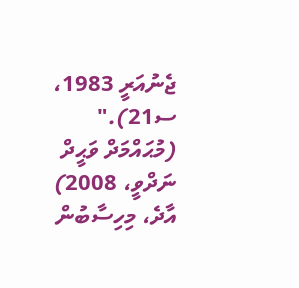ޖެނުއަރީ 1983، ސ21)." (މުޙައްމަދް ވަޙީދް ނަދްވީ، 2008)
އާދެ، މިހިސާބުން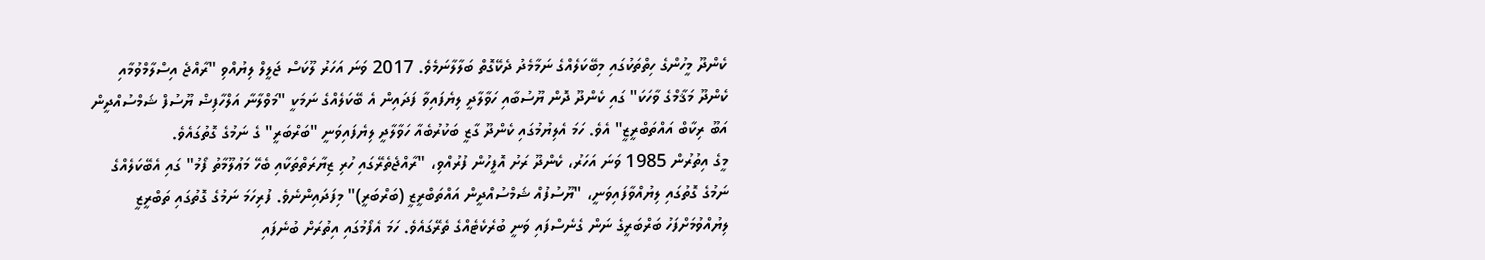ކެންދޫ މީހުންގެ ހިތްތަކުގައި މިބޭކަލެއްގެ ނަމާމެދު ދެކޭގޮތް ބަލާލާނަމެވެ. 2017 ވަނަ އަހަރު ލޫކަސް ޖަލީލް ލިޔުއްވި "ރާއްޖެ އިސްލާމްވުމާއި ކެންދޫ މަޤާމްގެ ވާހަކަ" ގައި ކެންދޫ ދޮން ޔޫސުބާއި ހަވާލާދީ ލިޔެފައިވާ ފަދައިން އެ ބޭކަލެއްގެ ނަމަކީ "މަވްލާނާ އަލްހާފިޟް ޔޫސުފް ޝަމްސުއްދީން އަބޫ ރިކާބް އައްތަބްރީޒީ" އެވެ. ހަމަ އެލިޔުމުގައި ކެންދޫ ގާޒީ ބަކުރުބެއާ ހަވާލާދީ ލިޔެފައިވަނީ "ބަރްބަރީ" ގެ ނަމުގެ ގޮތުގައެވެ.
މީގެ އިތުރުން 1985 ވަނަ އަހަރު، ކެންދޫ ރަށު އޮފީހުން ފުރުއްވި، "ރާއްޖެތެރޭގައި ހުރި ޒިޔާރަތްތަކާއި ބެހޭ މަޢުލޫމާތު ފޯމު" ގައި އެބޭކަލެއްގެ ނަމުގެ ގޮތުގައި ލިޔުއްވާފައިވަނީ، "ޔޫސުފުއް ޝަމްސުއްދީން އައްތަބްރީޒީ (ބަރްބަރީ)" މިފަދައިންނެވެ. ފުރިހަމަ ނަމުގެ ގޮތުގައި ތަބްރީޒީ ލިޔުއްވުމަށްފަހު ބަރްބަރީގެ ނަން ގެނެސްފައި ވަނީ ބުރެކެޓެއްގެ ތެރޭގައެވެ. ހަމަ އެފޯމުގައި އިތުރަށް ބުނެފައި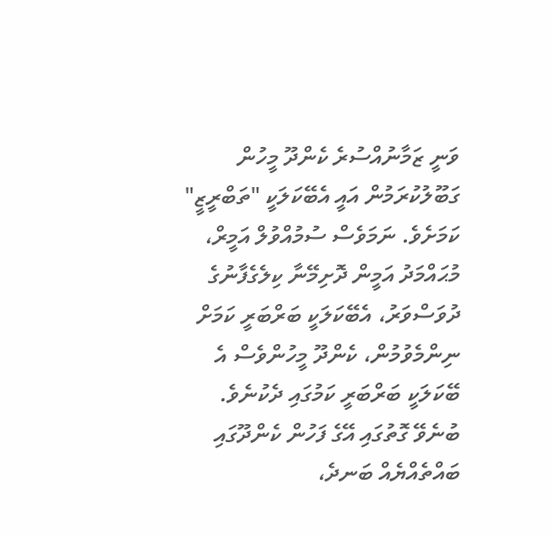ވަނީ ޒަމާނުއްސުރެ ކެންދޫ މީހުން ގަބޫލުކުރަމުން އައީ އެބޭކަލަކީ "ތަބްރީޒީ" ކަމަށެވެ. ނަމަވެސް ސުމުއްވުލް އަމީރް، މުޙައްމަދު އަމީން ދޮށިމޭނާ ކިލެގެފާނުގެ ދުވަސްވަރު، އެބޭކަލަކީ ބަރްބަރީ ކަމަށް ނިންމެވުމުން، ކެންދޫ މީހުންވެސް އެ ބޭކަލަކީ ބަރްބަރީ ކަމުގައި ދެކުނެވެ. ބުނެވޭ ގޮތުގައި އޭގެ ފަހުން ކެންދޫގައި ބައްތެއްޔެއް ބަނދެ،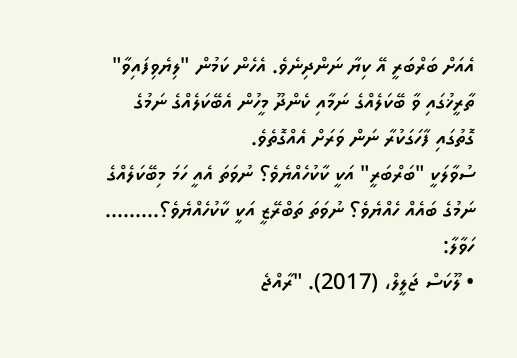އެއަށް ބަރްބަރީ އޭ ކިޔާ ނަންދިނެވެ. އެހެން ކަމުން "ލިޔެވިފައިވާ" ތާރީޚުގައި ވާ ބޭކަލެއްގެ ނަމާއި ކެންދޫ މީހުން އެބޭކަލެއްގެ ނަމުގެ ގޮތުގައި ފާހަގަކުރާ ނަން ވަރަށް އެއްގޮތެވެ.
ސުވާލަކީ "ބަރްބަރީ" އަކީ ކާކުހެއްޔެވެ؟ ނުވަތަ އެއީ ހަމަ މިބޭކަލެއްގެ ނަމުގެ ބައެއް ހެއްޔެވެ؟ ނުވަތަ ތަބްރޭޒީ އަކީ ކާކުހެއްޔެވެ؟.........
ހަވާލާ:
• ލޫކަސް ޖަލީލް، (2017). "ރާއްޖެ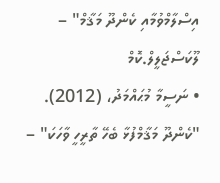އިސްލާމްވުމާއި ކެންދޫ މަޤާމް" – ލޫކަސްޖަލީލް.ކޮމް
• ނަސީމާ މުޙައްމަދު، (2012). "ކެންދޫ މަޤާމްފުޅާ ބެހޭ ތާރީހީ ވާހަކަ" –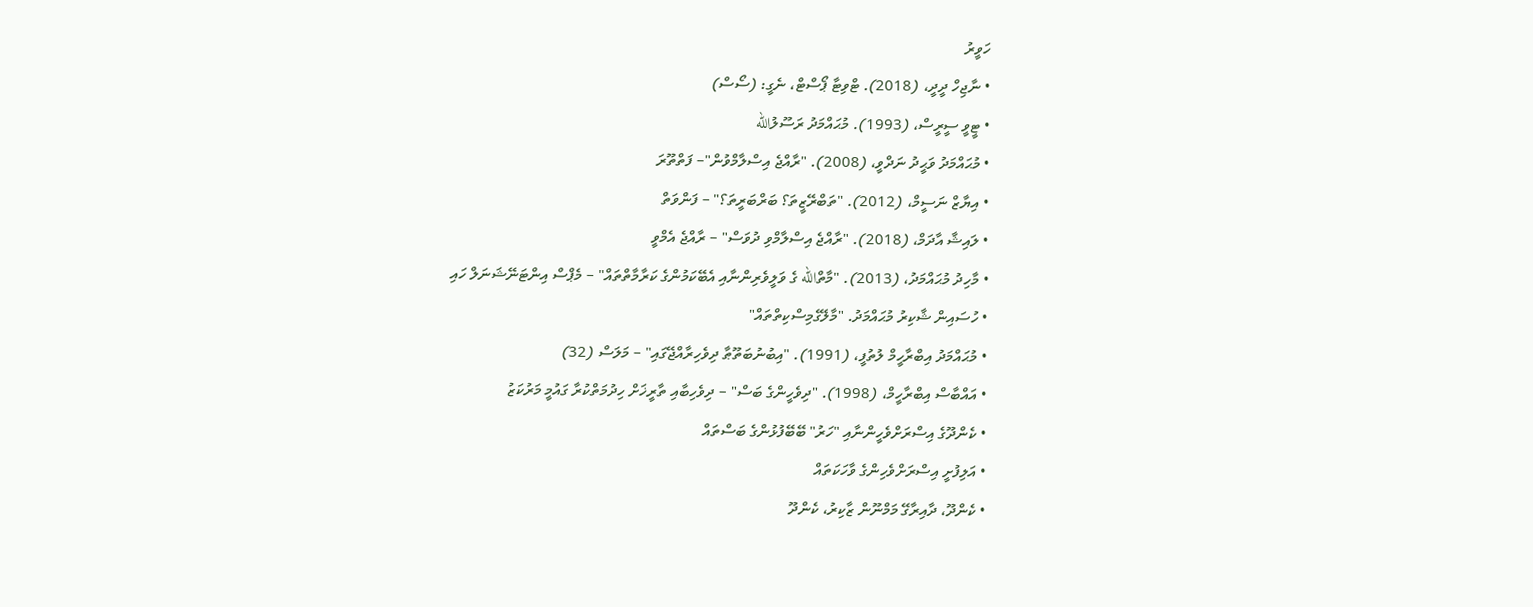ހަވީރު
• ނާޖިހް ދީދީ، (2018). ޓްވިޓާ ޕޯސްޓް، ނެގީ: (ސޯސް)
• ޓީވީ ސީރީސް، (1993). މުޙައްމަދު ރަސޫލުالله
• މުޙައްމަދު ވަޙީދު ނަދްވީ، (2008). "ރާއްޖެ އިސްލާމްވުން"– ފަތްތޫރަ
• އިޔާޒް ނަސީމް، (2012). "ތަބްރޭޒީތަ؟ ބަރްބަރީތަ؟" – ފަންވަތް
• ލައިޝާ އާދަމް، (2018). "ރާއްޖެ އިސްލާމްވި ދުވަސް" – ރާއްޖެ އެމްވީ
• މާހިދު މުޙައްމަދު، (2013). "މާތްالله ގެ ވަލީވެރިންނާއި އެބޭކަމުންގެ ކަރާމާތްތައް" – މެޕްސް އިންޓަނޭޝަނަލް ހައި
• ހުސައިން ޝާކިރު މުޙައްމަދު. "މާލޭގެމިސްކިތްތައް"
• މުޙައްމަދު އިބްރާހީމް ލުތުފީ، (1991). "އިބުނުބަތޫޠާ ދިވެހިރާއްޖޭގައި" – މަލަސް (32)
• އައްބާސް އިބްރާހީމް، (1998). "ދިވެހީންގެ ބަސް" – ދިވެހިބާއި ތާރީޚަށް ހިދުމަތްކުރާ ގައުމީ މަރުކަޒު
• ކެންދޫގެ އިސްރަށްވެހީންނާއި "ހަރު" ބޭބޭފުޅުންގެ ބަސްތައް
• އަލިފުށީ އިސްރަށްވެހިންގެ ވާހަކަތައް
• ކެންދޫ، ދާއިރާގޭ މަމްނޫން ޒާކިރު، ކެންދޫ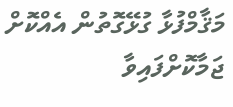މަޤާމްފުޅާ ގުޅޭގޮތުން އެއްކޮށް ޖަމާކޮށްފައިވާ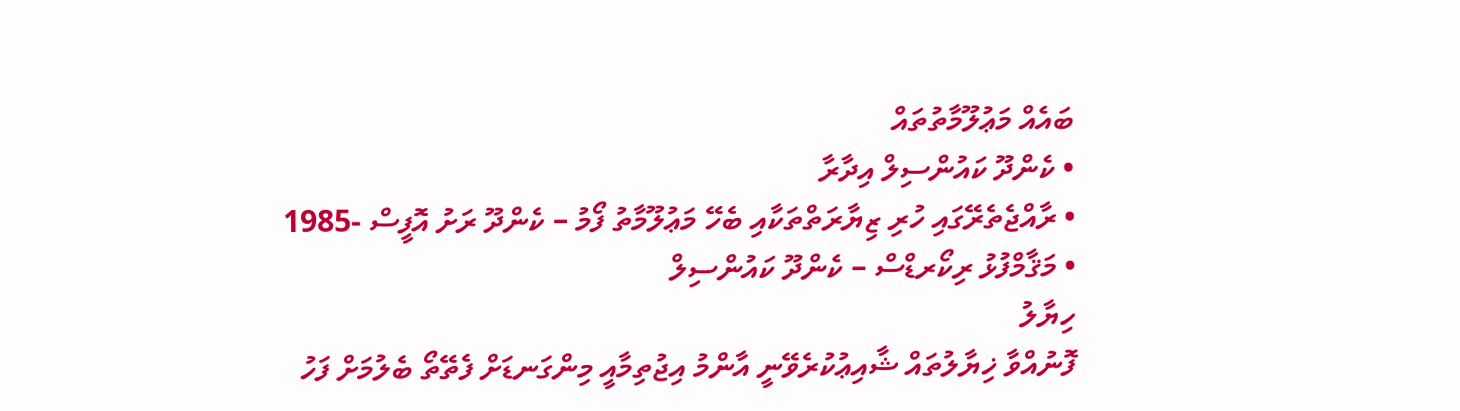ބައެއް މަޢުލޫމާތުތައް
• ކެންދޫ ކައުންސިލް އިދާރާ
• ރާއްޖެތެރޭގައި ހުރި ޒިޔާރަތްތަކާއި ބެހޭ މަޢުލޫމާތު ފޯމު – ކެންދޫ ރަށު އޮފީސް -1985
• މަޤާމްފުޅު ރިކޯރޑްސް – ކެންދޫ ކައުންސިލް
ހިޔާލު
ފޮނުއްވާ ޚިޔާލުތައް ޝާއިޢުކުރެވޭނީ އާންމު އިޖުތިމާއީ މިންގަނޑަށް ފެތޭތޯ ބެލުމަށް ފަހު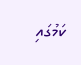ކަމުގައި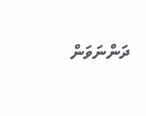ދަންނަވަން